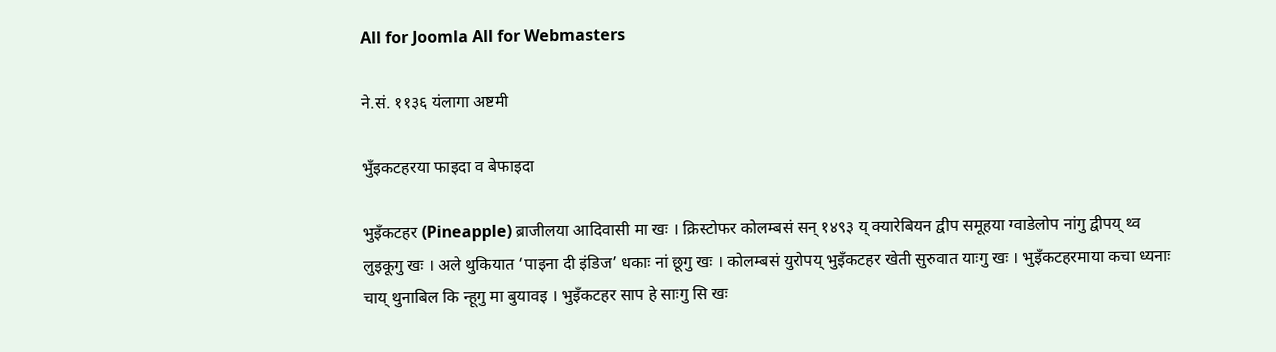All for Joomla All for Webmasters

ने.सं. ११३६ यंलागा अष्टमी

भुँइकटहरया फाइदा व बेफाइदा

भुइँकटहर (Pineapple) ब्राजीलया आदिवासी मा खः । क्रिस्टोफर कोलम्बसं सन् १४९३ य् क्यारेबियन द्वीप समूहया ग्वाडेलोप नांगु द्वीपय् थ्व लुइकूगु खः । अले थुकियात ‘पाइना दी इंडिज’ धकाः नां छूगु खः । कोलम्बसं युरोपय् भुइँकटहर खेती सुरुवात याःगु खः । भुइँकटहरमाया कचा ध्यनाः चाय् थुनाबिल कि न्हूगु मा बुयावइ । भुइँकटहर साप हे साःगु सि खः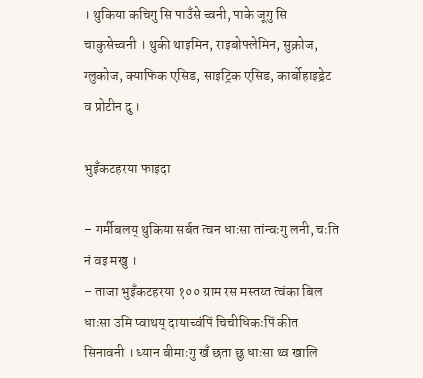। थुकिया कचिगु सि पाउँसे च्वनी, पाके जूगु सि चाकुसेच्वनी । थुकी थाइमिन, राइबोफ्लेमिन, सुक्रोज, ग्लुकोज, क्याफिक एसिड, साइट्रिक एसिड, कार्बोहाइड्रेट व प्रोटीन दु ।

भुइँकटहरया फाइदा

– गर्मीबलय् थुकिया सर्बत त्वन धाःसा तांन्वःगु लनी, चःति नं वइ मखु ।
– ताजा भुइँकटहरया १०० ग्राम रस मस्तय्त त्वंका बिल धाःसा उमि प्वाथय् दायाच्वंपिं चिचीधिकःपिं कीत सिनावनी । ध्यान बीमाःगु खँ छता छु धाःसा थ्व खालि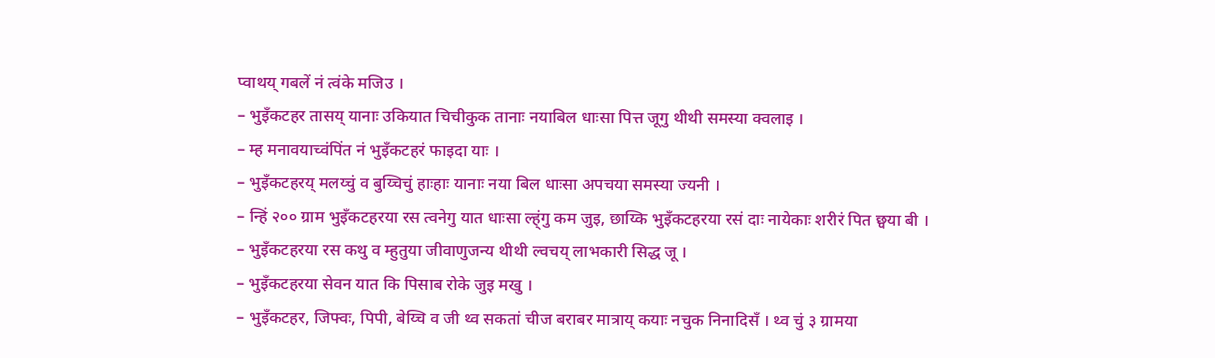प्वाथय् गबलें नं त्वंके मजिउ ।
– भुइँकटहर तासय् यानाः उकियात चिचीकुक तानाः नयाबिल धाःसा पित्त जूगु थीथी समस्या क्वलाइ ।
– म्ह मनावयाच्वंपिंत नं भुइँकटहरं फाइदा याः ।
– भुइँकटहरय् मलय्चुं व बुय्चिचुं हाःहाः यानाः नया बिल धाःसा अपचया समस्या ज्यनी ।
– न्हिं २०० ग्राम भुइँकटहरया रस त्वनेगु यात धाःसा ल्ह्ंगु कम जुइ, छाय्कि भुइँकटहरया रसं दाः नायेकाः शरीरं पित छ्वया बी ।
– भुइँकटहरया रस कथु व म्हुतुया जीवाणुजन्य थीथी ल्वचय् लाभकारी सिद्ध जू ।
– भुइँकटहरया सेवन यात कि पिसाब रोके जुइ मखु ।
– भुइँकटहर, जिफ्वः, पिपी, बेय्चि व जी थ्व सकतां चीज बराबर मात्राय् कयाः नचुक निनादिसँ । थ्व चुं ३ ग्रामया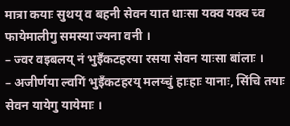मात्रा कयाः सुथय् व बहनी सेवन यात धाःसा यक्व यक्व च्व फायेमालीगु समस्या ज्यना वनी ।
– ज्वर वइबलय् नं भुइँकटहरया रसया सेवन याःसा बांलाः ।
– अजीर्णया ल्वगिं भुइँकटहरय् मलय्चुं हाःहाः यानाः, सिंचि तयाः सेवन यायेगु यायेमाः ।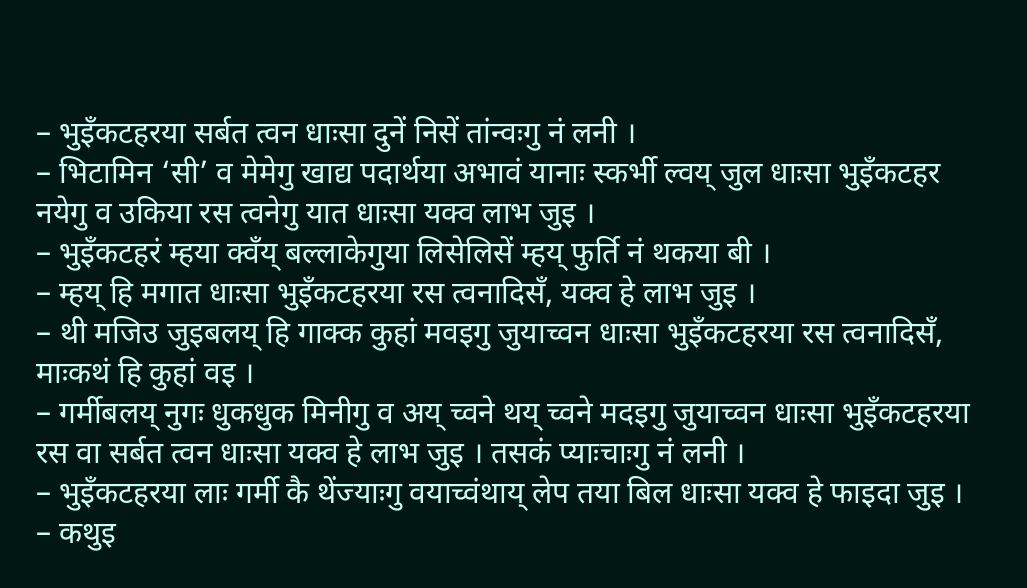– भुइँकटहरया सर्बत त्वन धाःसा दुनें निसें तांन्वःगु नं लनी ।
– भिटामिन ‘सी’ व मेमेगु खाद्य पदार्थया अभावं यानाः स्कर्भी ल्वय् जुल धाःसा भुइँकटहर नयेगु व उकिया रस त्वनेगु यात धाःसा यक्व लाभ जुइ ।
– भुइँकटहरं म्हया क्वँय् बल्लाकेगुया लिसेलिसें म्हय् फुर्ति नं थकया बी ।
– म्हय् हि मगात धाःसा भुइँकटहरया रस त्वनादिसँ, यक्व हे लाभ जुइ ।
– थी मजिउ जुइबलय् हि गाक्क कुहां मवइगु जुयाच्वन धाःसा भुइँकटहरया रस त्वनादिसँ, माःकथं हि कुहां वइ ।
– गर्मीबलय् नुगः धुकधुक मिनीगु व अय् च्वने थय् च्वने मदइगु जुयाच्वन धाःसा भुइँकटहरया रस वा सर्बत त्वन धाःसा यक्व हे लाभ जुइ । तसकं प्याःचाःगु नं लनी ।
– भुइँकटहरया लाः गर्मी कै थेंज्याःगु वयाच्वंथाय् लेप तया बिल धाःसा यक्व हे फाइदा जुइ ।
– कथुइ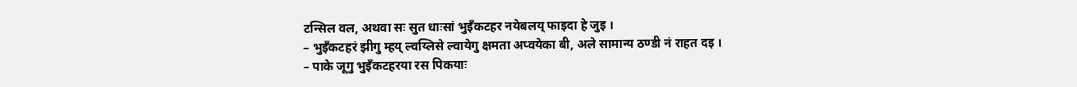टन्सिल वल, अथवा सः सुत धाःसां भुइँकटहर नयेबलय् फाइदा हे जुइ ।
– भुइँकटहरं झीगु म्हय् ल्वय्लिसे ल्वायेगु क्षमता अप्वयेका बी, अले सामान्य ठण्डी नं राहत दइ ।
– पाके जूगु भुइँकटहरया रस पिकयाः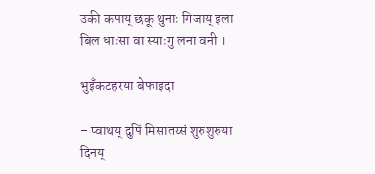उकी कपाय् छकू थुनाः गिजाय् इला बिल धाःसा वा स्याःगु लना वनी ।

भुइँकटहरया बेफाइदा

– प्वाथय् दुपिं मिसातय्सं शुरुशुरुया दिनय्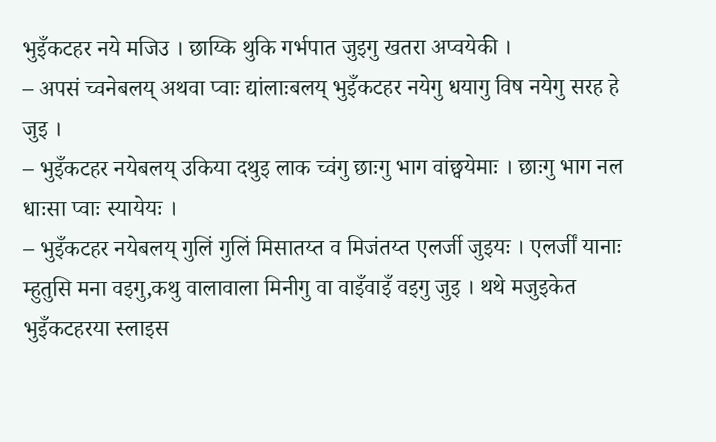भुइँकटहर नये मजिउ । छाय्कि थुकि गर्भपात जुइगु खतरा अप्वयेकी ।
– अपसं च्वनेबलय् अथवा प्वाः द्यांलाःबलय् भुइँकटहर नयेगु धयागु विष नयेगु सरह हे जुइ ।
– भुइँकटहर नयेबलय् उकिया दथुइ लाक च्वंगु छाःगु भाग वांछ्वयेमाः । छाःगु भाग नल धाःसा प्वाः स्यायेयः ।
– भुइँकटहर नयेबलय् गुलिं गुलिं मिसातय्त व मिजंतय्त एलर्जी जुइयः । एलर्जीं यानाः म्हुतुसि मना वइगु,कथु वालावाला मिनीगु वा वाइँवाइँ वइगु जुइ । थथे मजुइकेत भुइँकटहरया स्लाइस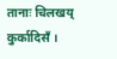तानाः चिलखय् कुर्कादिसँ ।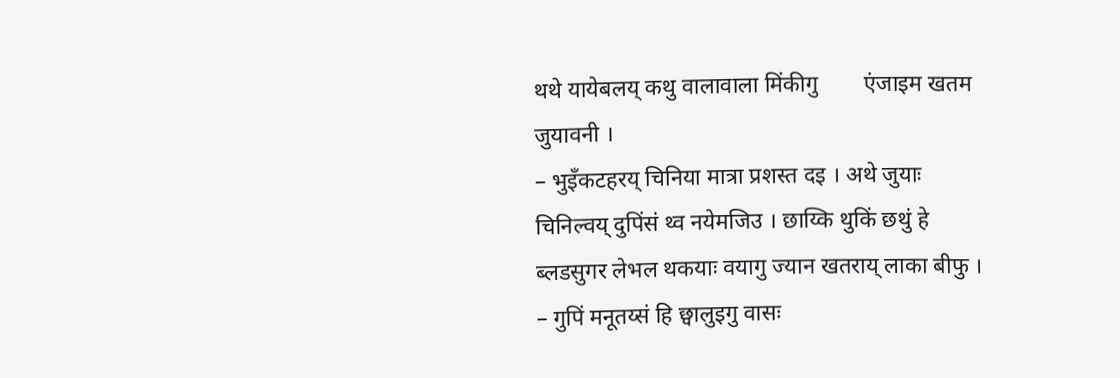थथे यायेबलय् कथु वालावाला मिंकीगु        एंजाइम खतम जुयावनी ।
– भुइँकटहरय् चिनिया मात्रा प्रशस्त दइ । अथे जुयाः चिनिल्वय् दुपिंसं थ्व नयेमजिउ । छाय्कि थुकिं छथुं हे ब्लडसुगर लेभल थकयाः वयागु ज्यान खतराय् लाका बीफु ।
– गुपिं मनूतय्सं हि छ्वालुइगु वासः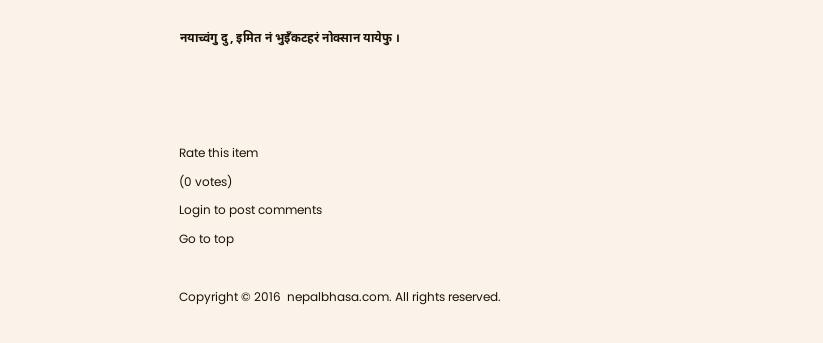नयाच्वंगु दु, इमित नं भुइँकटहरं नोक्सान यायेफु ।



Rate this item
(0 votes)
Login to post comments
Go to top

Copyright © 2016  nepalbhasa.com. All rights reserved.